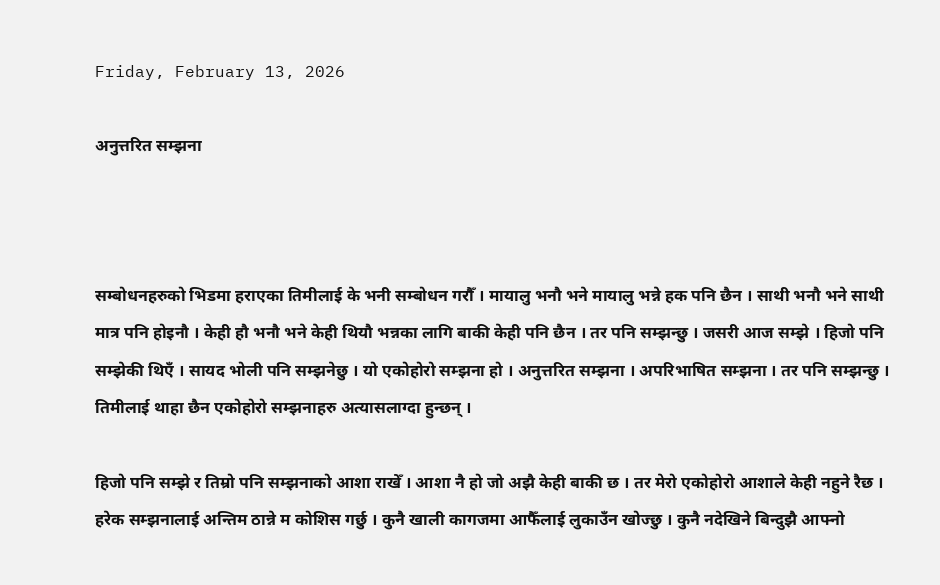Friday, February 13, 2026

अनुत्तरित सम्झना



सम्बोधनहरुको भिडमा हराएका तिमीलाई के भनी सम्बोधन गरौँ । मायालु भनौ भने मायालु भन्ने हक पनि छैन । साथी भनौ भने साथी मात्र पनि होइनौ । केही हौ भनौ भने केही थियौ भन्नका लागि बाकी केही पनि छैन । तर पनि सम्झन्छु । जसरी आज सम्झे । हिजो पनि सम्झेकी थिएँ । सायद भोली पनि सम्झनेछु । यो एकोहोरो सम्झना हो । अनुत्तरित सम्झना । अपरिभाषित सम्झना । तर पनि सम्झन्छु । तिमीलाई थाहा छैन एकोहोरो सम्झनाहरु अत्यासलाग्दा हुन्छन् ।

हिजो पनि सम्झे र तिम्रो पनि सम्झनाको आशा राखेँ । आशा नै हो जो अझै केही बाकी छ । तर मेरो एकोहोरो आशाले केही नहुने रैछ । हरेक सम्झनालाई अन्तिम ठान्ने म कोशिस गर्छु । कुनै खाली कागजमा आफैँलाई लुकाउँन खोज्छु । कुनै नदेखिने बिन्दुझै आफ्नो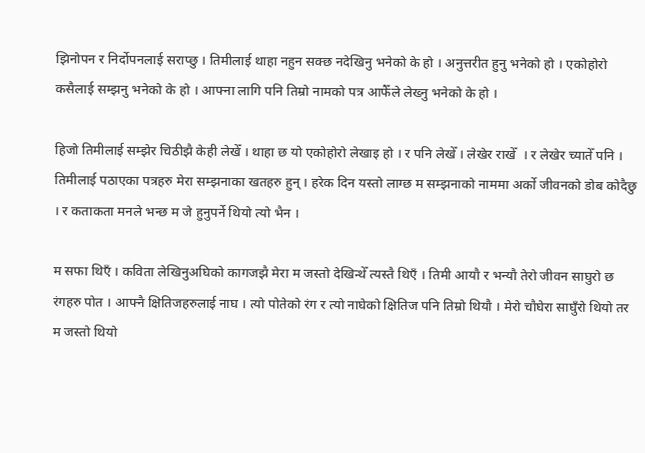झिनोपन र निर्दोपनलाई सराप्छु । तिमीलाई थाहा नहुन सक्छ नदेखिनु भनेको के हो । अनुत्तरीत हुनु भनेको हो । एकोहोरो कसैलाई सम्झनु भनेको के हो । आफ्ना लागि पनि तिम्रो नामको पत्र आफैँले लेख्नु भनेको के हो ।

हिजो तिमीलाई सम्झेर चिठीझै केही लेखेँ । थाहा छ यो एकोहोरो लेखाइ हो । र पनि लेखेँ । लेखेर राखेँ  । र लेखेर च्यातेँ पनि । तिमीलाई पठाएका पत्रहरु मेरा सम्झनाका खतहरु हुन् । हरेक दिन यस्तो लाग्छ म सम्झनाको नाममा अर्को जीवनको डोब कोदैछु । र कताकता मनले भन्छ म जे हुनुपर्ने थियो त्यो भैन ।

म सफा थिएँ । कविता लेखिनुअघिको कागजझै मेरा म जस्तो देखिन्थेँ त्यस्तै थिएँ । तिमी आयौ र भन्यौ तेरो जीवन साघुरो छ रंगहरु पोत । आफ्नै क्षितिजहरुलाई नाघ । त्यो पोतेको रंग र त्यो नाघेको क्षितिज पनि तिम्रो थियौ । मेरो चौघेरा साघुँरो थियो तर म जस्तो थियो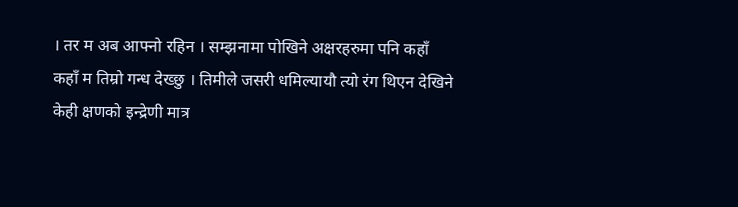। तर म अब आफ्नो रहिन । सम्झनामा पोखिने अक्षरहरुमा पनि कहाँ कहाँ म तिम्रो गन्ध देख्छु । तिमीले जसरी धमिल्यायौ त्यो रंग थिएन देखिने केही क्षणको इन्द्रेणी मात्र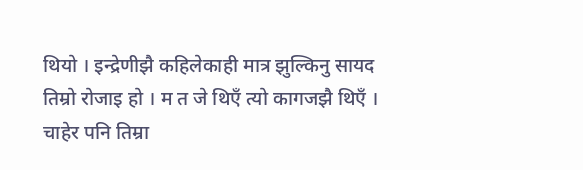थियो । इन्द्रेणीझै कहिलेकाही मात्र झुल्किनु सायद तिम्रो रोजाइ हो । म त जे थिएँ त्यो कागजझै थिएँ । चाहेर पनि तिम्रा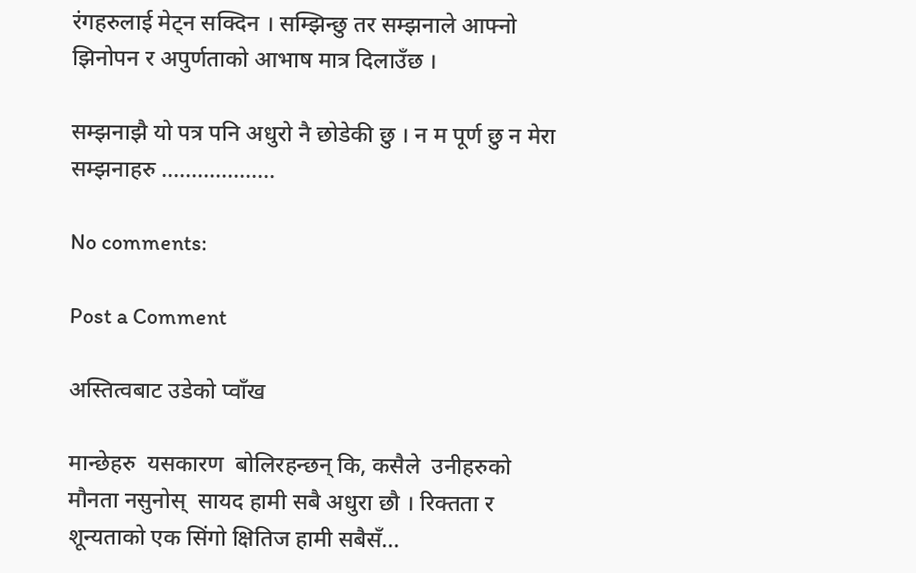रंगहरुलाई मेट्न सक्दिन । सम्झिन्छु तर सम्झनाले आफ्नो झिनोपन र अपुर्णताको आभाष मात्र दिलाउँछ ।

सम्झनाझै यो पत्र पनि अधुरो नै छोडेकी छु । न म पूर्ण छु न मेरा सम्झनाहरु ...................

No comments:

Post a Comment

अस्तित्वबाट उडेको प्वाँख

मान्छेहरु  यसकारण  बोलिरहन्छन् कि, कसैले  उनीहरुको मौनता नसुनोस्  सायद हामी सबै अधुरा छौ । रिक्तता र शून्यताको एक सिंगो क्षितिज हामी सबैसँ...